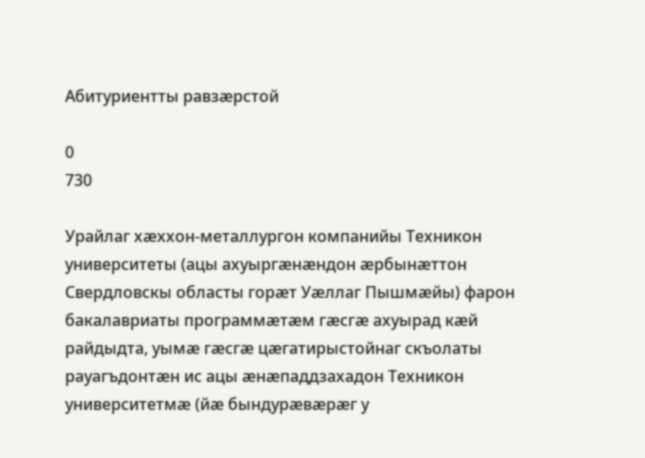Абитуриентты равзæрстой

0
730

Урайлаг хæххон-металлургон компанийы Техникон университеты (ацы ахуыргæнæндон æрбынæттон Свердловскы областы горæт Уæллаг Пышмæйы) фарон бакалавриаты программæтæм гæсгæ ахуырад кæй райдыдта, уымæ гæсгæ цæгатирыстойнаг скъолаты рауагъдонтæн ис ацы æнæпаддзахадон Техникон университетмæ (йæ бындурæвæрæг у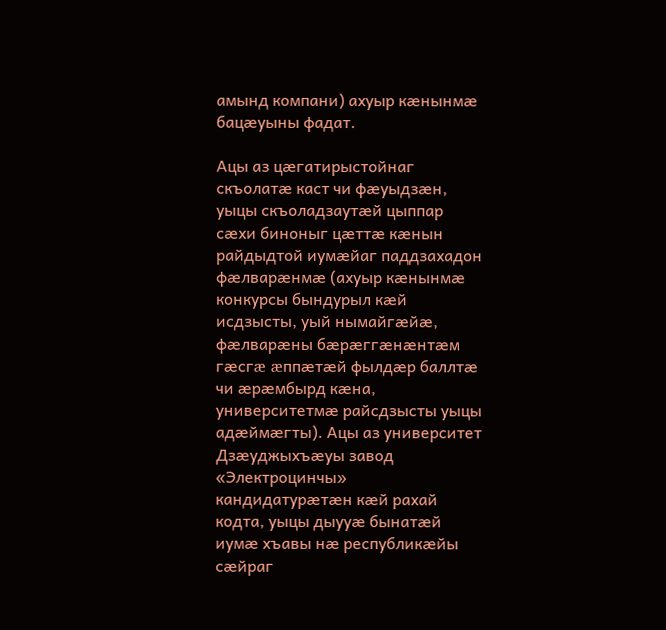амынд компани) ахуыр кæнынмæ бацæуыны фадат.

Ацы аз цæгатирыстойнаг скъолатæ каст чи фæуыдзæн, уыцы скъоладзаутæй цыппар сæхи биноныг цæттæ кæнын райдыдтой иумæйаг паддзахадон фæлварæнмæ (ахуыр кæнынмæ конкурсы бындурыл кæй исдзысты, уый нымайгæйæ, фæлварæны бæрæггæнæнтæм гæсгæ æппæтæй фылдæр баллтæ чи æрæмбырд кæна, университетмæ райсдзысты уыцы адæймæгты). Ацы аз университет Дзæуджыхъæуы завод «Электроцинчы» кандидатурæтæн кæй рахай кодта, уыцы дыууæ бынатæй иумæ хъавы нæ республикæйы сæйраг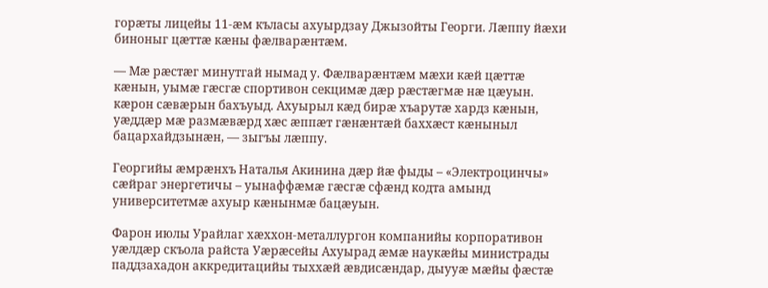горæты лицейы 11-æм къласы ахуырдзау Джызойты Георги. Лæппу йæхи биноныг цæттæ кæны фæлварæнтæм.

— Мæ рæстæг минутгай нымад у. Фæлварæнтæм мæхи кæй цæттæ кæнын, уымæ гæсгæ спортивон секцимæ дæр рæстæгмæ нæ цæуын. кæрон сæвæрын бахъуыд. Ахуырыл кæд бирæ хъарутæ хардз кæнын, уæддæр мæ размæвæрд хæс æппæт гæнæнтæй баххæст кæныныл бацархайдзынæн, — зыгъы лæппу.

Георгийы æмрæнхъ Наталья Акинина дæр йæ фыды – «Электроцинчы» сæйраг энергетичы – уынаффæмæ гæсгæ сфæнд кодта амынд университетмæ ахуыр кæнынмæ бацæуын.

Фарон июлы Урайлаг хæххон-металлургон компанийы корпоративон уæлдæр скъола райста Уæрæсейы Ахуырад æмæ наукæйы министрады паддзахадон аккредитацийы тыххæй æвдисæндар, дыууæ мæйы фæстæ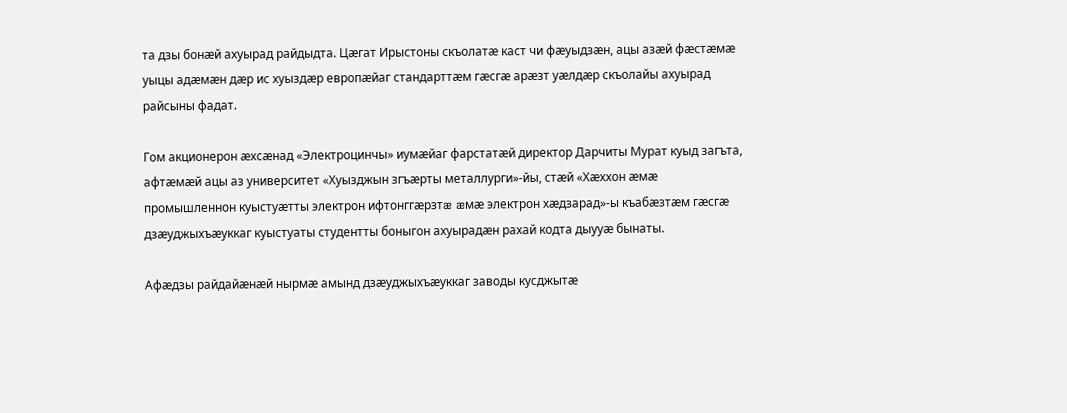та дзы бонæй ахуырад райдыдта. Цæгат Ирыстоны скъолатæ каст чи фæуыдзæн, ацы азæй фæстæмæ уыцы адæмæн дæр ис хуыздæр европæйаг стандарттæм гæсгæ арæзт уæлдæр скъолайы ахуырад райсыны фадат.

Гом акционерон æхсæнад «Электроцинчы» иумæйаг фарстатæй директор Дарчиты Мурат куыд загъта, афтæмæй ацы аз университет «Хуызджын згъæрты металлурги»-йы, стæй «Хæххон æмæ промышленнон куыстуæтты электрон ифтонггæрзтæ æмæ электрон хæдзарад»-ы къабæзтæм гæсгæ дзæуджыхъæуккаг куыстуаты студентты боныгон ахуырадæн рахай кодта дыууæ бынаты.

Афæдзы райдайæнæй нырмæ амынд дзæуджыхъæуккаг заводы кусджытæ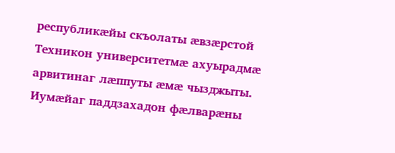республикæйы скъолаты æвзæрстой Техникон университетмæ ахуырадмæ арвитинаг лæппуты æмæ чызджыты. Иумæйаг паддзахадон фæлварæны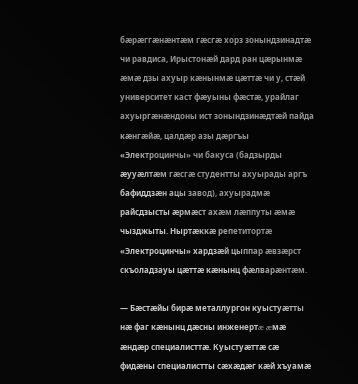бæрæггæнæнтæм гæсгæ хорз зонындзинадтæ чи равдиса, Ирыстонæй дард ран цæрынмæ æмæ дзы ахуыр кæнынмæ цæттæ чи у, стæй университет каст фæуыны фæстæ, урайлаг ахуыргæнæндоны ист зонындзинæдтæй пайда кæнгæйæ, цалдæр азы дæргъы «Электроцинчы» чи бакуса (бадзырды æууæлтæм гæсгæ студентты ахуырады аргъ бафиддзæн ацы завод), ахуырадмæ райсдзысты æрмæст ахæм лæппуты æмæ чызджыты. Ныртæккæ репетитортæ «Электроцинчы» хардзæй цыппар æвзæрст скъоладзауы цæттæ кæнынц фæлварæнтæм.

— Бæстæйы бирæ металлургон куыстуæтты нæ фаг кæнынц дæсны инженертæ æмæ æндæр специалисттæ. Куыстуæттæ сæ фидæны специалистты сæхæдæг кæй хъуамæ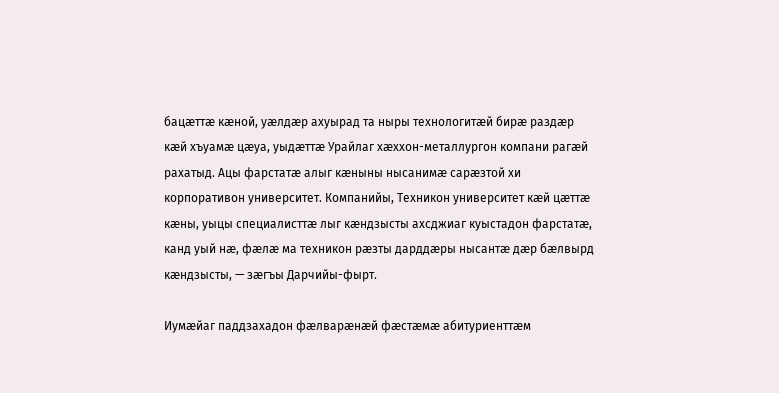бацæттæ кæной, уæлдæр ахуырад та ныры технологитæй бирæ раздæр кæй хъуамæ цæуа, уыдæттæ Урайлаг хæххон-металлургон компани рагæй рахатыд. Ацы фарстатæ алыг кæныны нысанимæ сарæзтой хи корпоративон университет. Компанийы, Техникон университет кæй цæттæ кæны, уыцы специалисттæ лыг кæндзысты ахсджиаг куыстадон фарстатæ, канд уый нæ, фæлæ ма техникон рæзты дарддæры нысантæ дæр бæлвырд кæндзысты, — зæгъы Дарчийы-фырт.

Иумæйаг паддзахадон фæлварæнæй фæстæмæ абитуриенттæм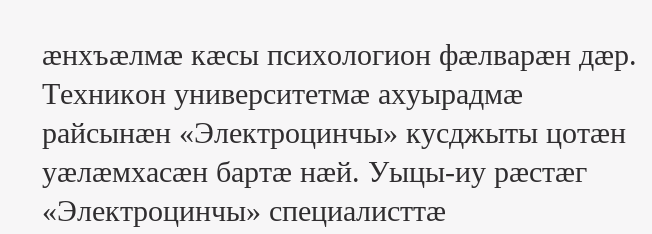æнхъæлмæ кæсы психологион фæлварæн дæр. Техникон университетмæ ахуырадмæ райсынæн «Электроцинчы» кусджыты цотæн уæлæмхасæн бартæ нæй. Уыцы-иу рæстæг «Электроцинчы» специалисттæ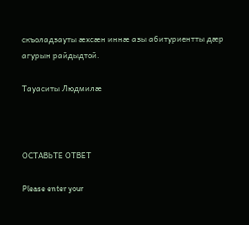скъоладзауты æхсæн иннæ азы абитуриентты дæр агурын райдыдтой.

Тауаситы Людмилæ



ОСТАВЬТЕ ОТВЕТ

Please enter your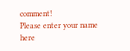comment!
Please enter your name here